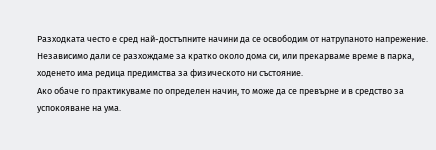Разходката често е сред най-достъпните начини да се освободим от натрупаното напрежение.
Независимо дали се разхождаме за кратко около дома си, или прекарваме време в парка, ходенето има редица предимства за физическото ни състояние.
Ако обаче го практикуваме по определен начин, то може да се превърне и в средство за успокояване на ума.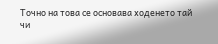Точно на това се основава ходенето тай чи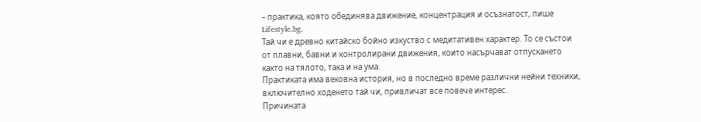– практика, която обединява движение, концентрация и осъзнатост, пише Lifestyle.bg.
Тай чи е древно китайско бойно изкуство с медитативен характер. То се състои от плавни, бавни и контролирани движения, които насърчават отпускането както на тялото, така и на ума.
Практиката има вековна история, но в последно време различни нейни техники, включително ходенето тай чи, привличат все повече интерес.
Причината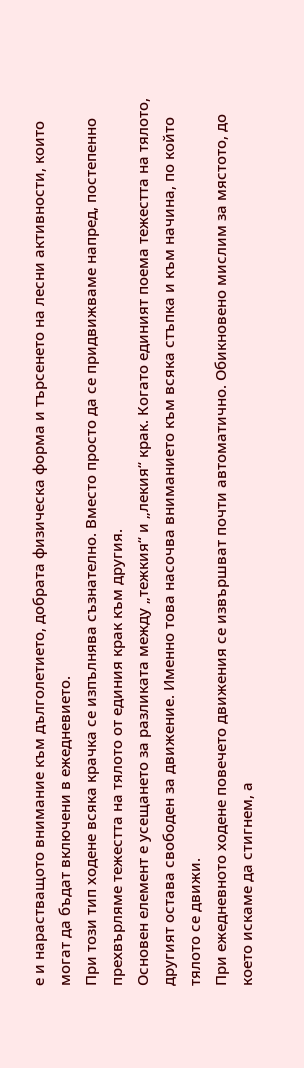е и нарастващото внимание към дълголетието, добрата физическа форма и търсенето на лесни активности, които могат да бъдат включени в ежедневието.
При този тип ходене всяка крачка се изпълнява съзнателно. Вместо просто да се придвижваме напред, постепенно прехвърляме тежестта на тялото от единия крак към другия.
Основен елемент е усещането за разликата между „тежкия“ и „лекия“ крак. Когато единият поема тежестта на тялото, другият остава свободен за движение. Именно това насочва вниманието към всяка стъпка и към начина, по който тялото се движи.
При ежедневното ходене повечето движения се извършват почти автоматично. Обикновено мислим за мястото, до което искаме да стигнем, а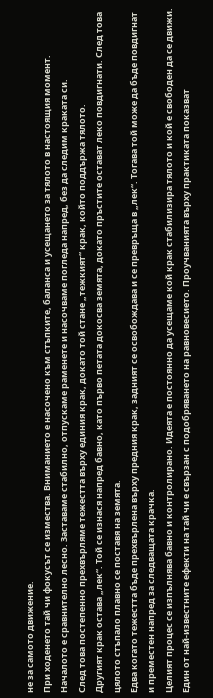не за самото движение.
При ходенето тай чи фокусът се измества. Вниманието е насочено към стъпките, баланса и усещането за тялото в настоящия момент.
Началото е сравнително лесно. Заставаме стабилно, отпускаме раменете и насочваме погледа напред, без да следим краката си.
След това постепенно прехвърляме тежестта върху единия крак, докато той стане „тежкият“ крак, който поддържа тялото.
Другият крак остава „лек“. Той се изнася напред бавно, като първо петата докосва земята, докато пръстите остават леко повдигнати. След това цялото стъпало плавно се поставя на земята.
Едва когато тежестта бъде прехвърлена върху предния крак, задният се освобождава и се превръща в „лек“. Тогава той може да бъде повдигнат и преместен напред за следващата крачка.
Целият процес се изпълнява бавно и контролирано. Идеята е постоянно да усещаме кой крак стабилизира тялото и кой е свободен да се движи.
Един от най-известните ефекти на тай чи е свързан с подобряването на равновесието. Проучванията върху практиката показват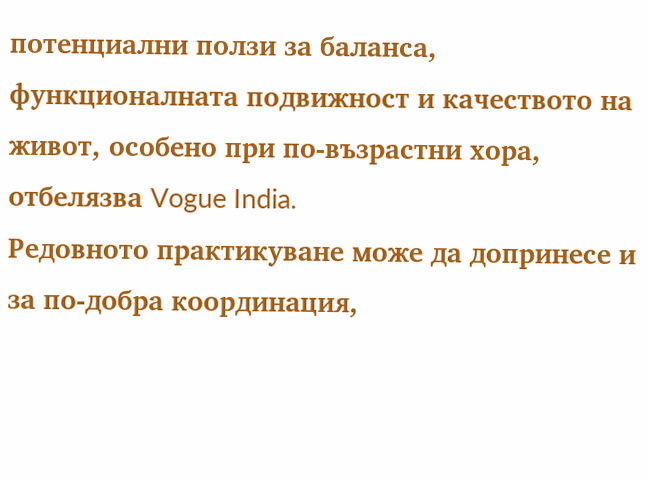потенциални ползи за баланса, функционалната подвижност и качеството на живот, особено при по-възрастни хора, отбелязва Vogue India.
Редовното практикуване може да допринесе и за по-добра координация,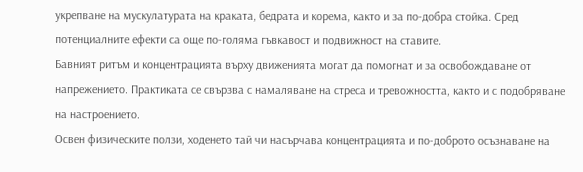укрепване на мускулатурата на краката, бедрата и корема, както и за по-добра стойка. Сред потенциалните ефекти са още по-голяма гъвкавост и подвижност на ставите.
Бавният ритъм и концентрацията върху движенията могат да помогнат и за освобождаване от напрежението. Практиката се свързва с намаляване на стреса и тревожността, както и с подобряване на настроението.
Освен физическите ползи, ходенето тай чи насърчава концентрацията и по-доброто осъзнаване на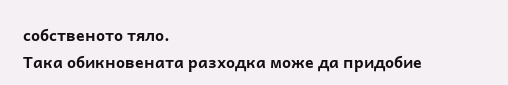собственото тяло.
Така обикновената разходка може да придобие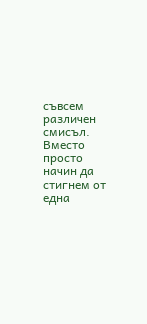съвсем различен смисъл. Вместо просто начин да стигнем от една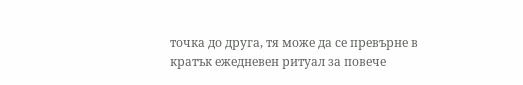точка до друга, тя може да се превърне в кратък ежедневен ритуал за повече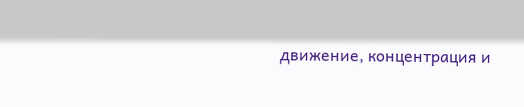движение, концентрация и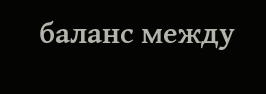баланс между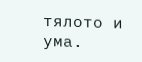тялото и ума.